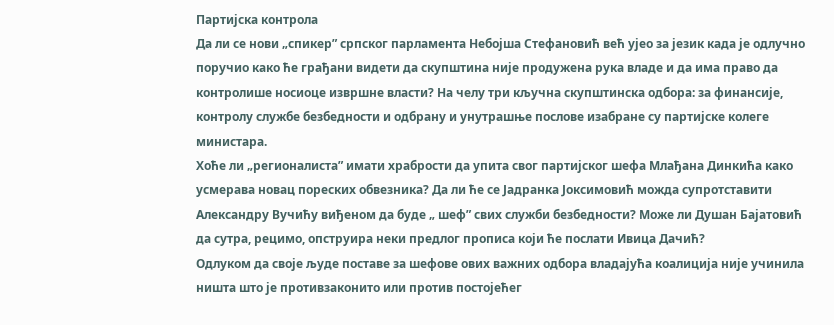Партијска контрола
Да ли се нови „спикер” српског парламента Небојша Стефановић већ ујео за језик када је одлучно поручио како ће грађани видети да скупштина није продужена рука владе и да има право да контролише носиоце извршне власти? На челу три кључна скупштинска одбора: за финансије, контролу службе безбедности и одбрану и унутрашње послове изабране су партијске колеге министара.
Хоће ли „регионалиста” имати храбрости да упита свог партијског шефа Млађана Динкића како усмерава новац пореских обвезника? Да ли ће се Јадранка Јоксимовић можда супротставити Александру Вучићу виђеном да буде „ шеф” свих служби безбедности? Може ли Душан Бајатовић да сутра, рецимо, опструира неки предлог прописа који ће послати Ивица Дачић?
Одлуком да своје људе поставе за шефове ових важних одбора владајућа коалиција није учинила ништа што је противзаконито или против постојећег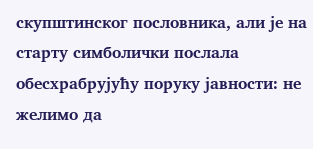скупштинског пословника, али је на старту симболички послала обесхрабрујућу поруку јавности: не желимо да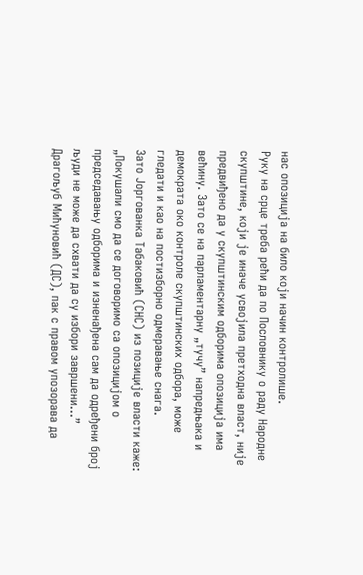нас опозиција на било који начин контролише.
Руку на срце треба рећи да по Пословнику о раду Народне скупштине, који је иначе усвојила претходна власт, није предвиђено да у скупштинским одборима опозиција има већину. Зато се на парламентарну „тучу” напредњака и демократа око контроле скупштинских одбора, може гледати и као на постизборно одмеравање снага.
Зато Јоргованка Табаковић (СНС) из позиције власти каже: „Покушали смо да се договоримо са опозицијом о председавању одборима и изненађена сам да одређени број људи не може да схвати да су избори завршени…”
Драгољуб Мићуновић (ДС), пак с правом упозорава да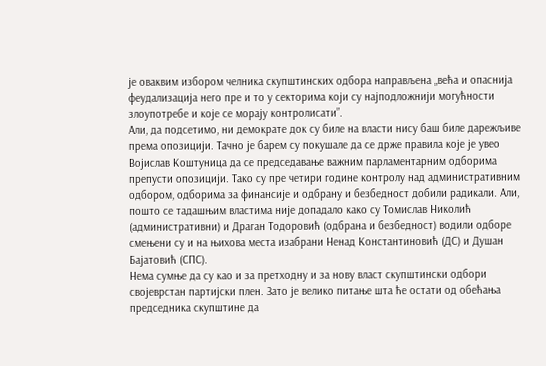је оваквим избором челника скупштинских одбора направљена „већа и опаснија феудализација него пре и то у секторима који су најподложнији могућности злоупотребе и које се морају контролисати”.
Али, да подсетимо, ни демократе док су биле на власти нису баш биле дарежљиве према опозицији. Тачно је барем су покушале да се држе правила које је увео Војислав Коштуница да се председавање важним парламентарним одборима препусти опозицији. Тако су пре четири године контролу над административним одбором, одборима за финансије и одбрану и безбедност добили радикали. Али, пошто се тадашњим властима није допадало како су Томислав Николић (административни) и Драган Тодоровић (одбрана и безбедност) водили одборе смењени су и на њихова места изабрани Ненад Константиновић (ДС) и Душан Бајатовић (СПС).
Нема сумње да су као и за претходну и за нову власт скупштински одбори својеврстан партијски плен. Зато је велико питање шта ће остати од обећања председника скупштине да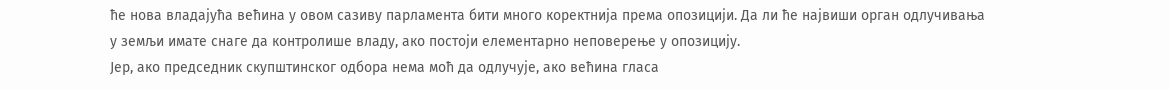ће нова владајућа већина у овом сазиву парламента бити много коректнија према опозицији. Да ли ће највиши орган одлучивања у земљи имате снаге да контролише владу, ако постоји елементарно неповерење у опозицију.
Јер, ако председник скупштинског одбора нема моћ да одлучује, ако већина гласа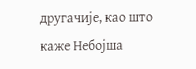другачије, као што каже Небојша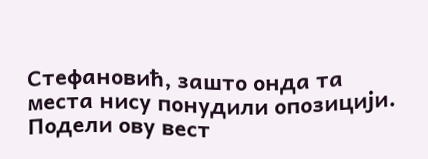Стефановић, зашто онда та места нису понудили опозицији.
Подели ову вест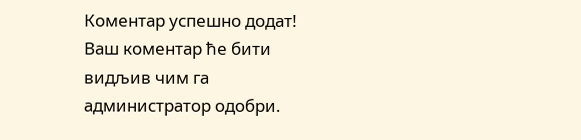Комeнтар успeшно додат!
Ваш комeнтар ћe бити видљив чим га администратор одобри.